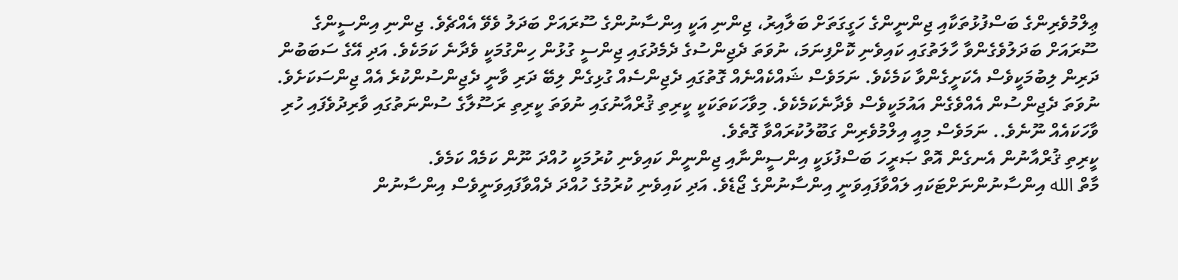ޢިލްމުވެރިންގެ ބަސްފުޅުތަކާއި ޖިންނީންގެ ހަގީގަތަށް ބަލާއިރު، ޖިންނި އަކީ އިންސާނުންގެ ސޫރައަށް ބަދަލު ވެވޭ އެއްޗެވެ. ޖިންނި އިންސީންގެ ސޫރައަށް ބަދަލުވެގެންވާ ހާލަތުގައި ކައިވެނި ކޮށްފިނަމަ، ނުވަތަ ދެޖިންސުގެ ދެމެދުގައި ޖިންސީ ގުޅުން ހިންގުމަކީ ވެދާނެ ކަމަކެވެ. އަދި އޭގެ ސަބަބުން ދަރިން ލިބުމަކީވެސް އެކަށީގެންވާ ކަމެކެވެ. ނަމަވެސް ޝައްކެއްނެއް ގޮތުގައި ދެޖިންސެއް ގުޅިގެން ލިބޭ ދަރި ވާނީ ދެޖިންސުންކުރެ އެއް ޖިންސަކަށެވެ. ނުވަތަ ދެޖިންސުން އެއްވެގެން އައުމަކީވެސް ވެދާނެކަމެކެވެ. މިވާހަކަތަކަކީ ކީރިތި ޤުރްއާނުގައި ނުވަތަ ކީރިތި ރަސޫލާގެ ސުންނަތުގައި ވާރިދުވެފައި ހުރި ވާހަކައެއް ނޫނެވެ.. ނަމަވެސް މިއީ އިލްމުވެރިން ގަބޫލުކުރައްވާ ގޮތެވެ.
ކީރިތި ޤުރްއާނުން އެނގެން އޮތް ޞަރީހަ ބަސްފުޅަކީ އިންސީންނާއި ޖިންނީން ކައިވެނި ކުރުމަކީ ހުއްދަ ނޫން ކަމެއް ކަމެވެ.
މާތް الله އިންސާނުންނަށްޓަކައި ލައްވާފައިވަނީ އިންސާނުންގެ ޖޯޑެވެ. އަދި ކައިވެނި ކުރުމުގެ ހުއްދަ ދެއްވާފައިވަނީވެސް އިންސާނުން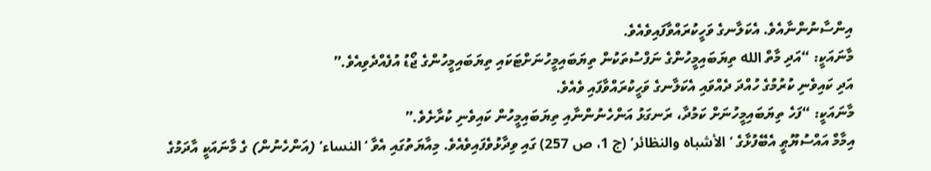އިންސާނުންނާއެވެ. އެކަލާނގެ ވަހީކުރައްވާފައިވެއެވެ.
މާނައަކީ: “އަދި މާތް الله ތިޔަބައިމީހުންގެ ނަފްސުތަކުން ތިޔަބައިމީހުނަށްޓަކައި ތިޔަބައިމީހުންގެ ޖޯޑު އުފެއްދެވިއެވެ.”
އަދި ކައިވެނި ކުރުމުގެ ހުއްދަ ދެއްވައި އެކަލާނގެ ވަހީކުރައްވާފައި ވެއެވެ.
މާނައަކީ: “ފަހެ ތިޔަބައިމީހުނަށް ކަމުދާ، ރަނގަޅު އަންހެނުންނާއި ތިޔަބައިމީހުން ކައިވެނި ކުރާށެވެ.”
އިމާމް އައްސުޔޫޠީ އެބޭފުޅާގެ ‘الأشباه والنظائر’ (ج 1، ص 257) ގައި ވިދާޅުވެފައިވެއެވެ. މިއާޔަތުގައި އެވާ ‘النساء’ (އަންހެނުން) ގެ މާނައަކީ އާދަމުގެ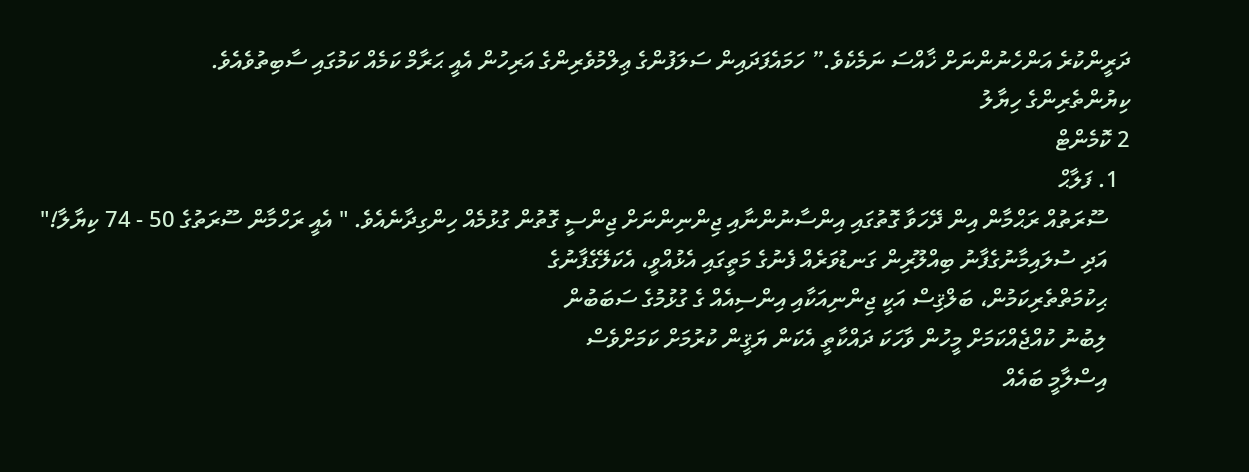ދަރީންކުރެ އަންހެނުންނަށް ޚާއްސަ ނަމެކެވެ.” ހަމައެފަދައިން ސަލަފުންގެ ޢިލްމުވެރިންގެ އަރިހުން އެއީ ޙަރާމް ކަމެއް ކަމުގައި ސާބިތުވެއެވެ.
ކިޔުންތެރިންގެ ހިޔާލު
2 ކޮމެންޓް
  1. ފަލާޙް
    ސޫރަތުއް ރަޙްމާން އިން ދޭހަވާ ގޮތުގައި އިންސާނުންނާއި ޖިންނިންނަށް ޖިންސީ ގޮތުން ގުޅުމެއް ހިންގިދާނެއެވެ. " އެއީ ރަހްމާން ސޫރަތުގެ 50 - 74 ކިޔާލާ!"
    އަދި ސުލައިމާނުގެފާނު ބިއްލޫރިން ގަނޑުވަރެއް ފެނުގެ މަތީގައި އެޅުއްވީ، އެކަލޭގެފާނުގެ
    ޙިކުމަތްތެރިކަމުން، ބަލްޤިސް އަކީ ޖިންނިއަކާއި އިންސިއެއް ގެ ގުޅުމުގެ ސަބަބުން
    ލިބުނު ކުއްޖެއްކަމަށް މީހުން ވާހަކަ ދައްކާތީ އެކަން ޔަޤީން ކުރުމަށް ކަމަށްވެސް
    އިސްލާމީ ބައެއް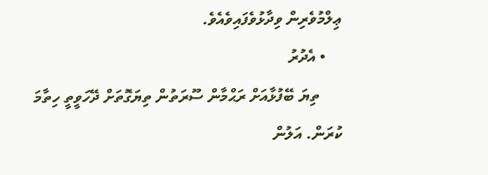ޢިލްމުވެރިން ވިދާޅުވެފައިވެއެވެ.
    • އެދުރު
      ތިޔަ ބޭފުޅާއަށް ރަޙްމާން ސޫރަތުން ތިޔަގޮތަށް ދޭހަވީތީ ހިތާމަ ކުރަން. އަލުން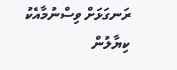ރަނގަޅަށް ވިސްނުމާއެކު ކިޔާލުން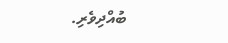ބުއްދިވެރި.